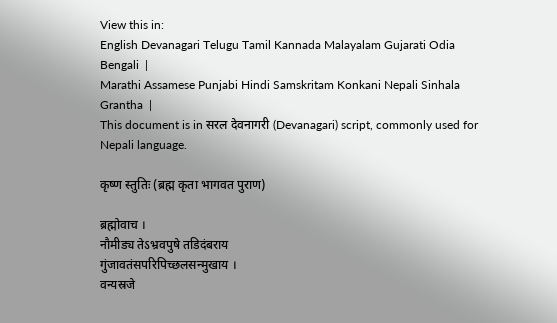View this in:
English Devanagari Telugu Tamil Kannada Malayalam Gujarati Odia Bengali  |
Marathi Assamese Punjabi Hindi Samskritam Konkani Nepali Sinhala Grantha  |
This document is in सरल देवनागरी (Devanagari) script, commonly used for Nepali language.

कृष्ण स्तुतिः (ब्रह्म कृता भागवत पुराण)

ब्रह्मोवाच ।
नौमीड्य तेऽभ्रवपुषे तडिदंबराय
गुंजावतंसपरिपिच्छलसन्मुखाय ।
वन्यस्रजे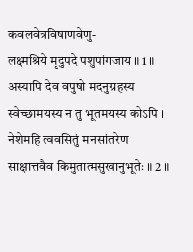कवलवेत्रविषाणवेणु-
लक्ष्मश्रिये मृदुपदे पशुपांगजाय ॥ 1 ॥
अस्यापि देव वपुषो मदनुग्रहस्य
स्वेच्छामयस्य न तु भूतमयस्य कोऽपि ।
नेशेमहि त्ववसितुं मनसांतरेण
साक्षात्तवैव किमुतात्मसुखानुभूतेः ॥ 2 ॥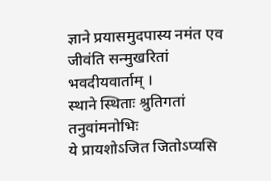ज्ञाने प्रयासमुदपास्य नमंत एव
जीवंति सन्मुखरितां भवदीयवार्ताम् ।
स्थाने स्थिताः श्रुतिगतां तनुवांमनोभिः
ये प्रायशोऽजित जितोऽप्यसि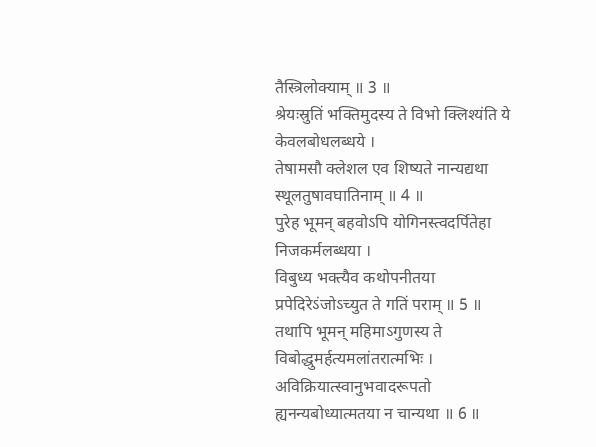तैस्त्रिलोक्याम् ॥ 3 ॥
श्रेयःस्रुतिं भक्तिमुदस्य ते विभो क्लिश्यंति ये केवलबोधलब्धये ।
तेषामसौ क्लेशल एव शिष्यते नान्यद्यथा स्थूलतुषावघातिनाम् ॥ 4 ॥
पुरेह भूमन् बहवोऽपि योगिनस्त्वदर्पितेहा निजकर्मलब्धया ।
विबुध्य भक्त्यैव कथोपनीतया प्रपेदिरेऽंजोऽच्युत ते गतिं पराम् ॥ 5 ॥
तथापि भूमन् महिमाऽगुणस्य ते विबोद्धुमर्हत्यमलांतरात्मभिः ।
अविक्रियात्स्वानुभवादरूपतो ह्यनन्यबोध्यात्मतया न चान्यथा ॥ 6 ॥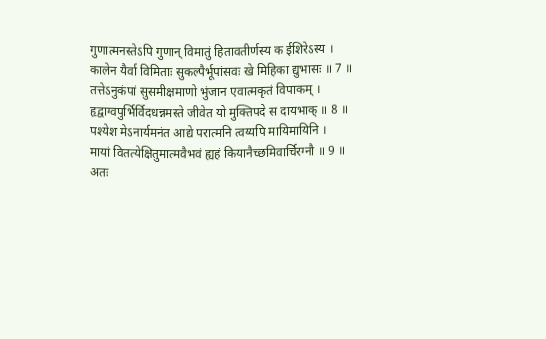गुणात्मनस्तेऽपि गुणान् विमातुं हितावतीर्णस्य क ईशिरेऽस्य ।
कालेन यैर्वा विमिताः सुकल्पैर्भूपांसवः खे मिहिका द्युभासः ॥ 7 ॥
तत्तेऽनुकंपां सुसमीक्षमाणो भुंजान एवात्मकृतं विपाकम् ।
हृद्वाग्वपुर्भिर्विदधन्नमस्ते जीवेत यो मुक्तिपदे स दायभाक् ॥ 8 ॥
पश्येश मेऽनार्यमनंत आद्ये परात्मनि त्वय्यपि मायिमायिनि ।
मायां वितत्येक्षितुमात्मवैभवं ह्यहं कियानैच्छमिवार्चिरग्नौ ॥ 9 ॥
अतः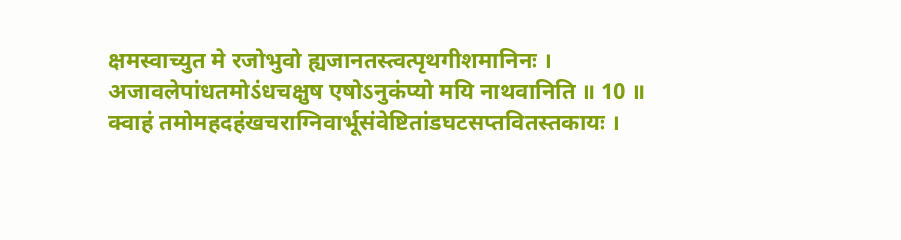क्षमस्वाच्युत मे रजोभुवो ह्यजानतस्त्वत्पृथगीशमानिनः ।
अजावलेपांधतमोऽंधचक्षुष एषोऽनुकंप्यो मयि नाथवानिति ॥ 10 ॥
क्वाहं तमोमहदहंखचराग्निवार्भूसंवेष्टितांडघटसप्तवितस्तकायः ।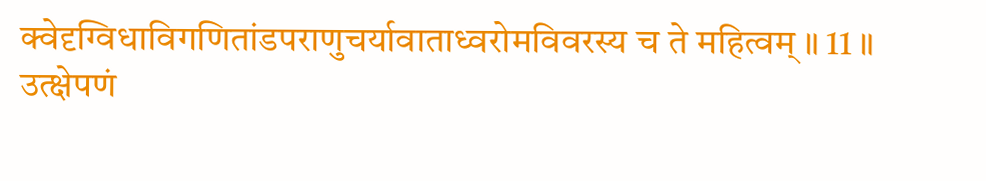क्वेदृग्विधाविगणितांडपराणुचर्यावाताध्वरोमविवरस्य च ते महित्वम् ॥ 11 ॥
उत्क्षेपणं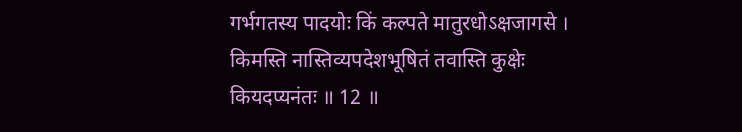गर्भगतस्य पादयोः किं कल्पते मातुरधोऽक्षजागसे ।
किमस्ति नास्तिव्यपदेशभूषितं तवास्ति कुक्षेः कियदप्यनंतः ॥ 12 ॥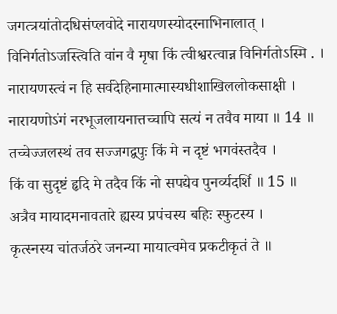जगत्त्रयांतोदधिसंप्लवोदे नारायणस्योदरनाभिनालात् ।
विनिर्गतोऽजस्त्विति वांन वै मृषा किं त्वीश्वरत्वान्न विनिर्गतोऽस्मि . ।
नारायणस्त्वं न हि सर्वदेहिनामात्मास्यधीशाखिललोकसाक्षी ।
नारायणोऽंगं नरभूजलायनात्तच्चापि सत्यं न तवैव माया ॥ 14 ॥
तच्चेज्जलस्थं तव सज्जगद्वपुः किं मे न दृष्टं भगवंस्तदैव ।
किं वा सुदृष्टं हृदि मे तदैव किं नो सपद्येव पुनर्व्यदर्शि ॥ 15 ॥
अत्रैव मायादमनावतारे ह्यस्य प्रपंचस्य बहिः स्फुटस्य ।
कृत्स्नस्य चांतर्जठरे जनन्या मायात्वमेव प्रकटीकृतं ते ॥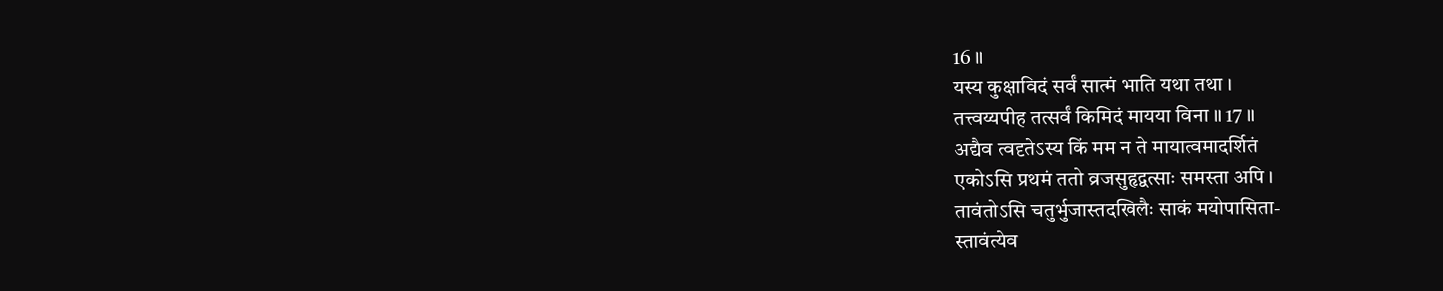16 ॥
यस्य कुक्षाविदं सर्वं सात्मं भाति यथा तथा ।
तत्त्वय्यपीह तत्सर्वं किमिदं मायया विना ॥ 17 ॥
अद्यैव त्वदृतेऽस्य किं मम न ते मायात्वमादर्शितं
एकोऽसि प्रथमं ततो व्रजसुहृद्वत्साः समस्ता अपि ।
तावंतोऽसि चतुर्भुजास्तदखिलैः साकं मयोपासिता-
स्तावंत्येव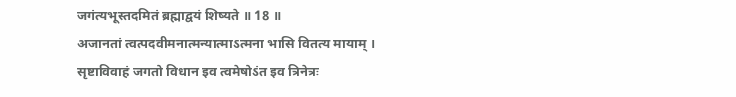जगंत्यभूस्तदमितं ब्रह्माद्वयं शिष्यते ॥ 18 ॥
अजानतां त्वत्पदवीमनात्मन्यात्माऽत्मना भासि वितत्य मायाम् ।
सृष्टाविवाहं जगतो विधान इव त्वमेषोऽंत इव त्रिनेत्रः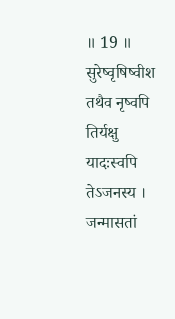॥ 19 ॥
सुरेष्वृषिष्वीश तथैव नृष्वपि तिर्यक्षु यादःस्वपि तेऽजनस्य ।
जन्मासतां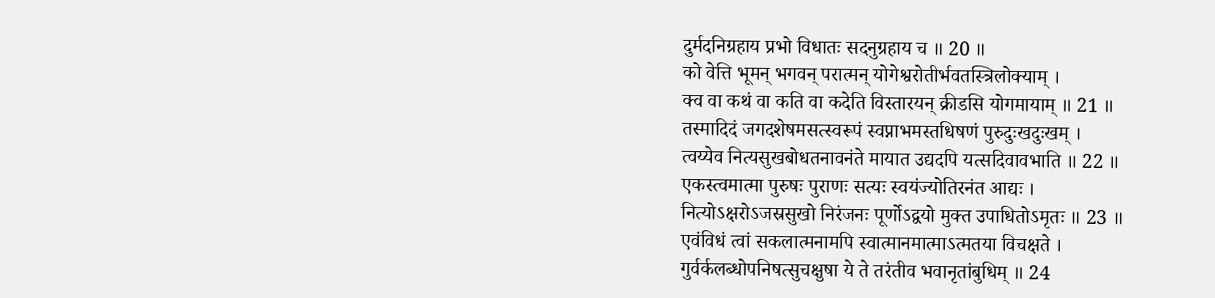दुर्मदनिग्रहाय प्रभो विधातः सदनुग्रहाय च ॥ 20 ॥
को वेत्ति भूमन् भगवन् परात्मन् योगेश्वरोतीर्भवतस्त्रिलोक्याम् ।
क्व वा कथं वा कति वा कदेति विस्तारयन् क्रीडसि योगमायाम् ॥ 21 ॥
तस्मादिदं जगदशेषमसत्स्वरूपं स्वप्नाभमस्तधिषणं पुरुदुःखदुःखम् ।
त्वय्येव नित्यसुखबोधतनावनंते मायात उद्यदपि यत्सदिवावभाति ॥ 22 ॥
एकस्त्वमात्मा पुरुषः पुराणः सत्यः स्वयंज्योतिरनंत आद्यः ।
नित्योऽक्षरोऽजस्रसुखो निरंजनः पूर्णोऽद्वयो मुक्त उपाधितोऽमृतः ॥ 23 ॥
एवंविधं त्वां सकलात्मनामपि स्वात्मानमात्माऽत्मतया विचक्षते ।
गुर्वर्कलब्धोपनिषत्सुचक्षुषा ये ते तरंतीव भवानृतांबुधिम् ॥ 24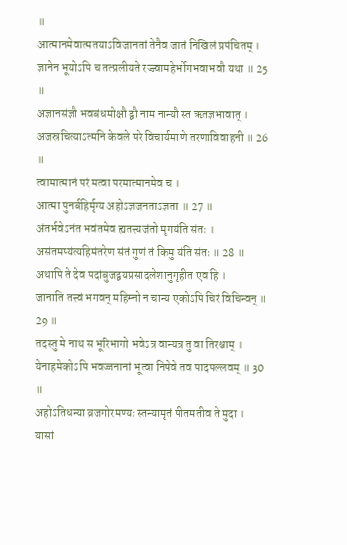॥
आत्मानमेवात्मतयाऽविजानतां तेनैव जातं निखिलं प्रपंचितम् ।
ज्ञानेन भूयोऽपि च तत्प्रलीयते रज्ज्वामहेर्भोगभवाभवौ यथा ॥ 25 ॥
अज्ञानसंज्ञौ भवबंधमोक्षौ द्वौ नाम नान्यौ स्त ऋतज्ञभावात् ।
अजस्रचित्याऽत्मनि केवले परे विचार्यमाणे तरणाविवाहनी ॥ 26 ॥
त्वामात्मानं परं मत्वा परमात्मानमेव च ।
आत्मा पुनर्बहिर्मृग्य अहोऽज्ञजनताऽज्ञता ॥ 27 ॥
अंतर्भवेऽनंत भवंतमेव ह्यतत्त्यजंतो मृगयंति संतः ।
असंतमप्यंत्यहिमंतरेण संतं गुणं तं किमु यंति संतः ॥ 28 ॥
अथापि ते देव पदांबुजद्वयप्रसादलेशानुगृहीत एव हि ।
जानाति तत्त्वं भगवन् महिम्नो न चान्य एकोऽपि चिरं विचिन्वन् ॥ 29 ॥
तदस्तु मे नाथ स भूरिभागो भवेऽत्र वान्यत्र तु वा तिरश्चाम् ।
येनाहमेकोऽपि भवज्जनानां भूत्वा निषेवे तव पादपल्लवम् ॥ 30 ॥
अहोऽतिधन्या व्रजगोरमण्यः स्तन्यामृतं पीतमतीव ते मुदा ।
यासां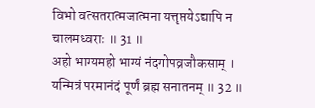विभो वत्सतरात्मजात्मना यत्तृप्तयेऽद्यापि न चालमध्वराः ॥ 31 ॥
अहो भाग्यमहो भाग्यं नंदगोपव्रजौकसाम् ।
यन्मित्रं परमानंदं पूर्णं ब्रह्म सनातनम् ॥ 32 ॥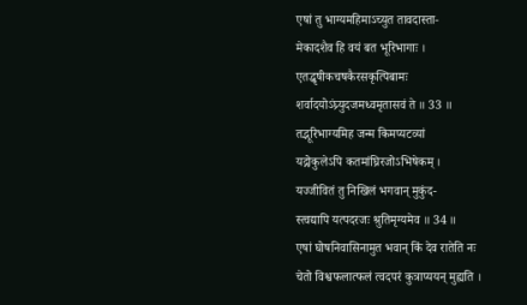एषां तु भाग्यमहिमाऽच्युत तावदास्ता-
मेकादशैव हि वयं बत भूरिभागाः ।
एतद्धृषीकचषकैरसकृत्पिबामः
शर्वादयोऽंघ्र्युदजमध्वमृतासवं ते ॥ 33 ॥
तद्भूरिभाग्यमिह जन्म किमप्यटव्यां
यद्गोकुलेऽपि कतमांघ्रिरजोऽभिषेकम् ।
यज्जीवितं तु निखिलं भगवान् मुकुंद-
स्त्वद्यापि यत्पदरजः श्रुतिमृग्यमेव ॥ 34 ॥
एषां घोषनिवासिनामुत भवान् किं देव रातेति नः
चेतो विश्वफलात्फलं त्वदपरं कुत्राप्ययन् मुह्यति ।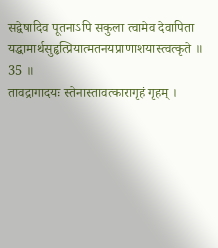सद्वेषादिव पूतनाऽपि सकुला त्वामेव देवापिता
यद्धामार्थसुहृत्प्रियात्मतनयप्राणाशयास्त्वत्कृते ॥ 35 ॥
तावद्रागादयः स्तेनास्तावत्कारागृहं गृहम् ।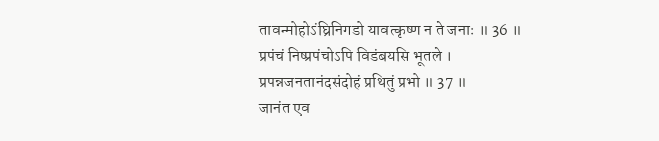तावन्मोहोऽंघ्रिनिगडो यावत्कृष्ण न ते जनाः ॥ 36 ॥
प्रपंचं निष्प्रपंचोऽपि विडंबयसि भूतले ।
प्रपन्नजनतानंदसंदोहं प्रथितुं प्रभो ॥ 37 ॥
जानंत एव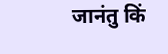जानंतु किं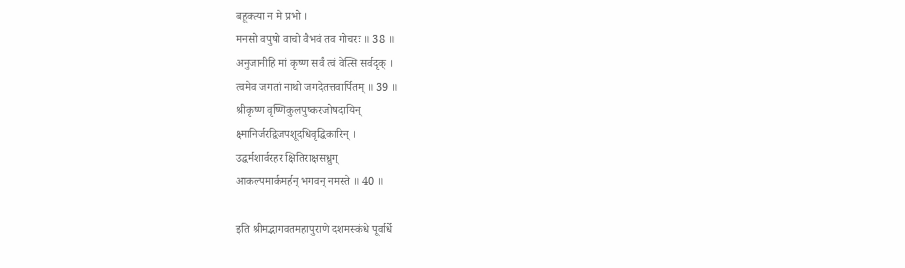बहूक्त्या न मे प्रभो ।
मनसो वपुषो वाचो वैभवं तव गोचरः ॥ 38 ॥
अनुजानीहि मां कृष्ण सर्वं त्वं वेत्सि सर्वदृक् ।
त्वमेव जगतां नाथो जगदेतत्तवार्पितम् ॥ 39 ॥
श्रीकृष्ण वृष्णिकुलपुष्करजोषदायिन्
क्ष्मानिर्जरद्विजपशूदधिवृद्धिकारिन् ।
उद्धर्मशार्वरहर क्षितिराक्षसध्रुग्
आकल्पमार्कमर्हन् भगवन् नमस्ते ॥ 40 ॥

इति श्रीमद्भागवतमहापुराणे दशमस्कंधे पूर्वार्धे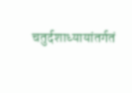चतुर्दशाध्यायांतर्गतं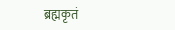ब्रह्मकृतं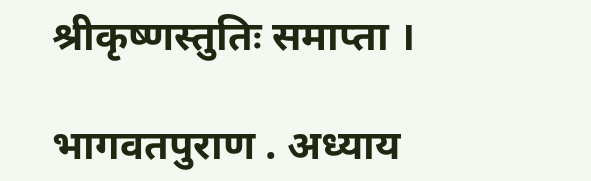श्रीकृष्णस्तुतिः समाप्ता ।

भागवतपुराण . अध्याय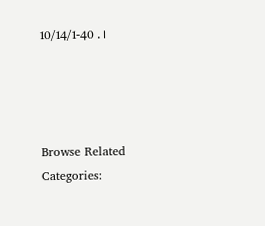10/14/1-40 . ।




Browse Related Categories: